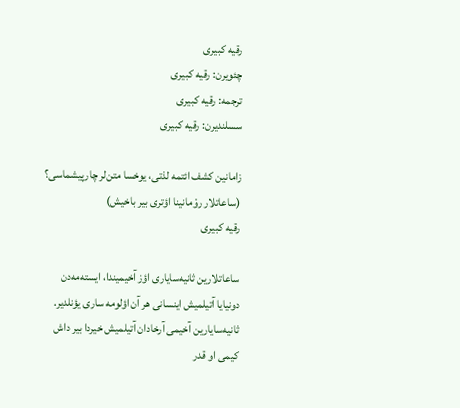رقیه کبیری
چئویرن: رقیه کبیری
ترجمه: رقیه کبیری
سسلندیرن: رقیه کبیری

زامانین کشف ائتمه لذتی، یوخسا متن‌لر چارپیشماسی؟
(ساعاتلار روْمانینا اؤتری بیر باخیش)
رقیه کبیری

ساعاتلارین ثانیه‌سایاری اؤز آخیمیندا، ایسته‌مه‌دن دونیایا آتیلمیش اینسانی هر آن اؤلومه ساری یؤنلدیر. ثانیه‌سایارین آخیمی آرخادان آتیلمیش خیردا بیر داش کیمی او قدر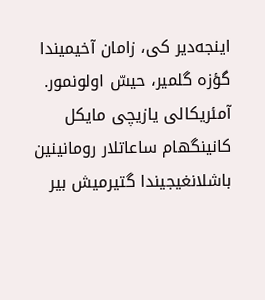اینجه‌دیر کی، زامان آخیمیندا گؤزه گلمیر، حیسّ اولونمور.
آمئریکالی یازیچی مایکل کانینگهام ساعاتلار رومانینین باشلانغیجیندا گتیرمیش بیر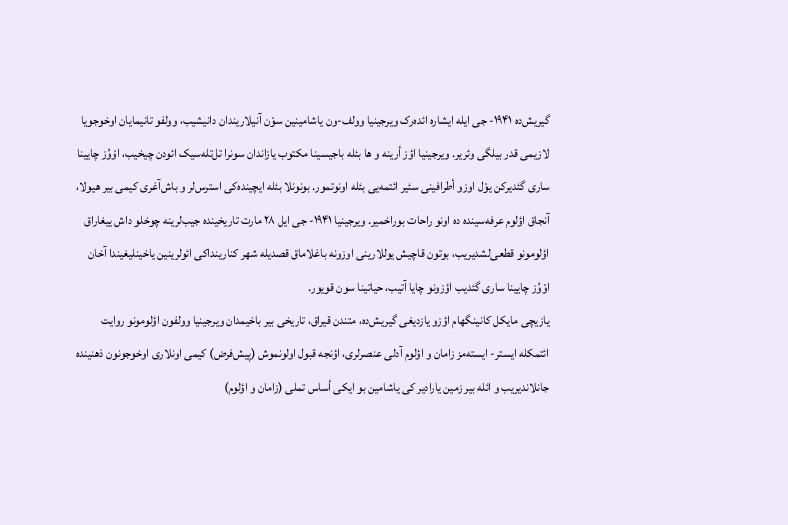گیریش‌ده ۱۹۴۱- جی ایله ایشاره ائده‌رک ویرجینیا وولف-ون یاشامینین سوْن آنیلاریندان دانیشیب، وولفو تانیمایان اوخوجویا لازیمی قدر بیلگی وئریر. ویرجینیا اؤز أرینه و ها بئله باجیسینا مکتوب یازاندان سونرا تل‌تله‌سیک ائودن چیخیب، اوْوُز چایینا ساری گئدیرکن یوْل اوزو أطرافینی سئیر ائتمه‌یی بئله اونوتمور. بونونلا بئله ایچینده‌کی استرس‌لر و باش‌آغری کیمی بیر هیولا، آنجاق اؤلوم عرفه‌سینده ده اونو راحات بوراخمیر. ویرجینیا ۱۹۴۱- جی ایل ۲۸ مارت تاریخینده جیب‌لرینه چوخلو داش ییغاراق اؤلومونو قطعی‌لشدیریب، بوتون قاچیش یوللارینی اوزونه باغلاماق قصدیله شهر کنارینداکی ائولرینین یاخینلیغیندا آخان اوْوُز چایینا ساری گئدیب اؤزونو چایا آتیب، حیاتینا سون قویور.
یازیچی مایکل کانینگهام اؤزو یازدیغی گیریش‌ده، متندن قیراق، تاریخی بیر باخیمدان ویرجینیا وولفون اؤلومونو روایت ائتمکله ایستر- ایسته‌مز زامان و اؤلوم آدلی عنصرلری، اؤنجه قبول اولونموش (پیش‌فرض) کیمی اونلاری اوخوجونون ذهنینده جانلاندیریب و ائله بیر زمین یارادیر کی یاشامین بو ایکی أساس تملی (زامان و اؤلوم)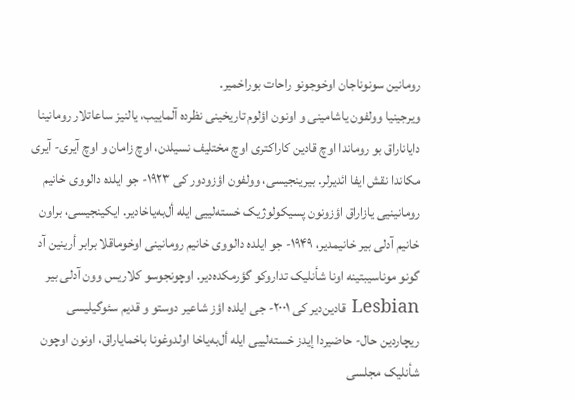رومانین سونوناجان اوخوجونو راحات بوراخمیر.
ویرجینیا وولفون یاشامینی و اونون اؤلوم تاریخینی نظرده آلماییب، یالنیز ساعاتلار رومانینا دایاناراق بو روماندا اوچ قادین کاراکتری اوچ مختلیف نسیلدن، اوچ زامان و اوچ آیری- آیری مکاندا نقش ایفا ائدیرلر. بیرینجیسی، وولفون اؤزودور کی ۱۹۲۳- جو ایلده دالووی خانیم رومانینیی یازاراق اؤزونون پسیکولوژیک خسته‌لییی ایله أل‌به‌یاخادیر. ایکینجیسی، براون خانیم آدلی بیر خانیمدیر، ۱۹۴۹- جو ایلده دالووی خانیم رومانینی اوخوماقلا برابر أرینین آد گونو موناسیبتینه اونا شأنلیک تداروکو گؤرمکده‌دیر. اوچونجوسو کلاریس وون آدلی بیر Lesbian قادین‌دیر کی ۲۰۰۱- جی ایلده اؤز شاعیر دوستو و قدیم سئوگیلیسی ریچاردین حال- حاضیردا إیدز خسته‌لییی ایله أل‌به‌یاخا اولدوغونا باخمایاراق، اونون اوچون شأنلیک مجلسی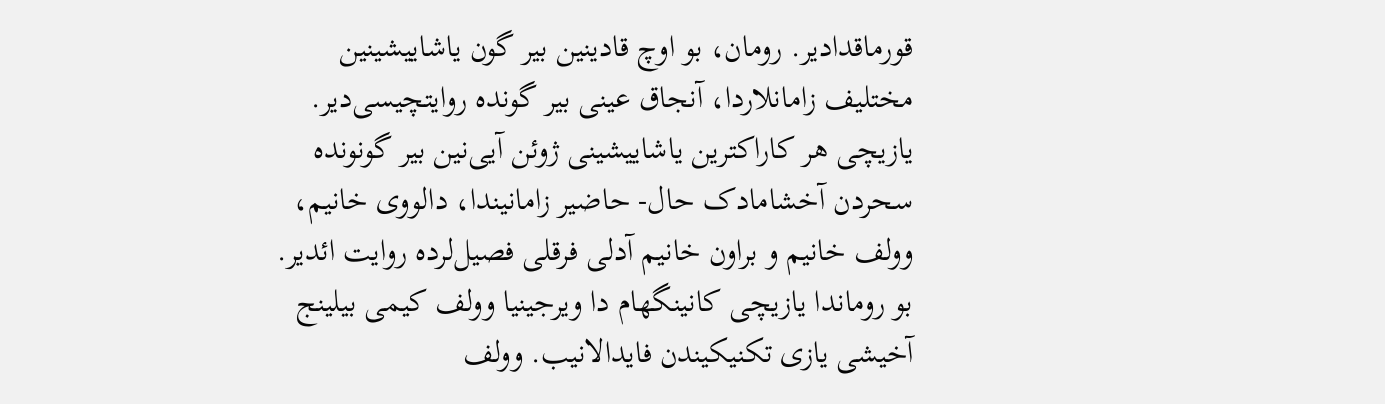قورماقدادیر. رومان، بو اوچ قادینین بیر گون یاشاییشینین مختلیف زامانلاردا، آنجاق عینی بیر گونده روایتچیسی‌دیر. یازیچی هر کاراکترین یاشاییشینی ژوئن آیی‌نین بیر گونونده سحردن آخشامادک حال- حاضیر زامانیندا، دالووی خانیم، وولف خانیم و براون خانیم آدلی فرقلی فصیل‌لرده روایت ائدیر.
بو روماندا یازیچی کانینگهام دا ویرجینیا وولف کیمی بیلینج آخیشی یازی تکنیکیندن فایدالانیب. وولف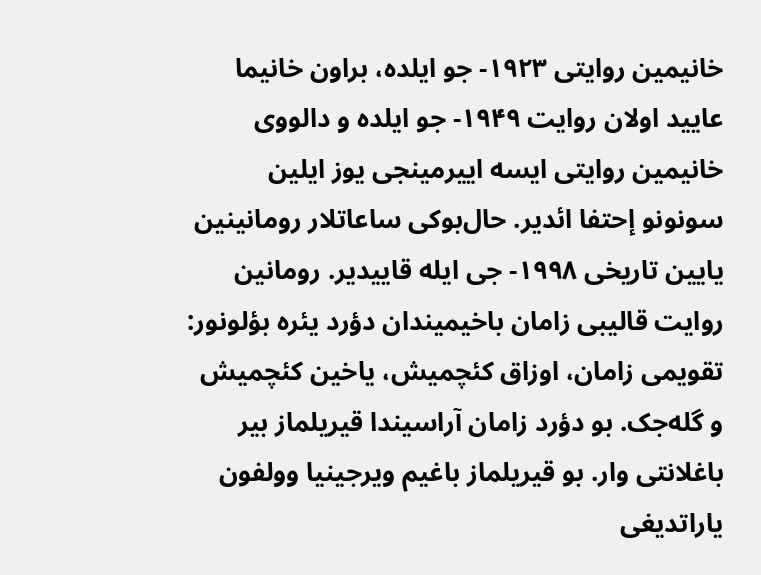خانیمین روایتی ۱۹۲۳- جو ایلده، براون خانیما عایید اولان روایت ۱۹۴۹- جو ایلده و دالووی خانیمین روایتی ایسه اییرمینجی یوز ایلین سونونو إحتفا ائدیر. حال‌بوکی ساعاتلار رومانینین یایین تاریخی ۱۹۹۸- جی ایله قاییدیر. رومانین روایت قالیبی زامان باخیمیندان دؤرد یئره بؤلونور: تقویمی زامان، اوزاق کئچمیش، یاخین کئچمیش و گله‌جک. بو دؤرد زامان آراسیندا قیریلماز بیر باغلانتی وار. بو قیریلماز باغیم ویرجینیا وولفون یاراتدیغی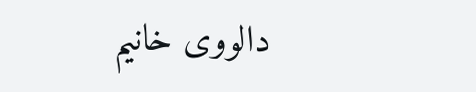دالووی خانیم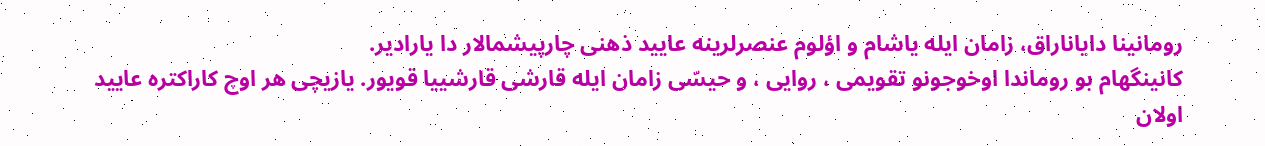رومانینا دایاناراق، زامان ایله یاشام و اؤلوم عنصرلرینه عایید ذهنی چارپیشمالار دا یارادیر.
کانینگهام بو روماندا اوخوجونو تقویمی ، روایی ، و حیسّی زامان ایله قارشی قارشییا قویور. یازیچی هر اوچ کاراکتره عایید اولان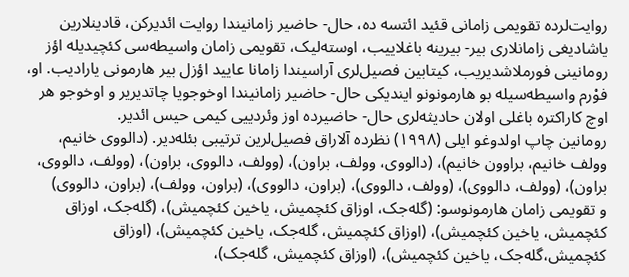روایت‌لرده تقویمی زامانی قئید ائتسه ده، حال- حاضیر زامانیندا روایت ائدیرکن، قادینلارین یاشادیغی زامانلاری بیر- بیرینه باغلاییب، اوسته‌لیک، تقویمی زامان واسیطه‌سی کئچیدیله اؤز رومانینی فورملاشدیریب، کیتابین فصیل‌لری آراسیندا زامانا عایید اؤزل بیر هارمونی یارادیب. او، فوْرم واسیطه‌سیله بو هارمونو‌نو ایندیکی حال- حاضیر زامانیندا اوخوجویا چاتدیریر و اوخوجو هر اوچ کاراکتره باغلی اولان حادیثه‌لری حال- حاضیرده‌ اوز وئردییی کیمی حیس ائدیر.
رومانین چاپ اولدوغو ایلی (۱۹۹۸) نظرده آلاراق فصیل‌لرین ترتیبی بئله‌دیر. (دالووی خانیم، وولف خانیم، براوون خانیم)، (دالووی، وولف، براون)، (وولف، دالووی، براون)، (وولف، دالووی، براون)، (وولف، دالووی)، (وولف، دالووی)، (براون، دالووی)، (براون، وولف)، (براون، دالووی)
و تقویمی زامان هارمونوسو: (گله‌جک، اوزاق کئچمیش، یاخین کئچمیش)، (گله‌جک، اوزاق کئچمیش، یاخین کئچمیش)، (اوزاق کئچمیش، گله‌جک، یاخین کئچمیش)، (اوزاق کئچمیش،گله‌جک، یاخین کئچمیش)، (اوزاق کئچمیش، گله‌جک)،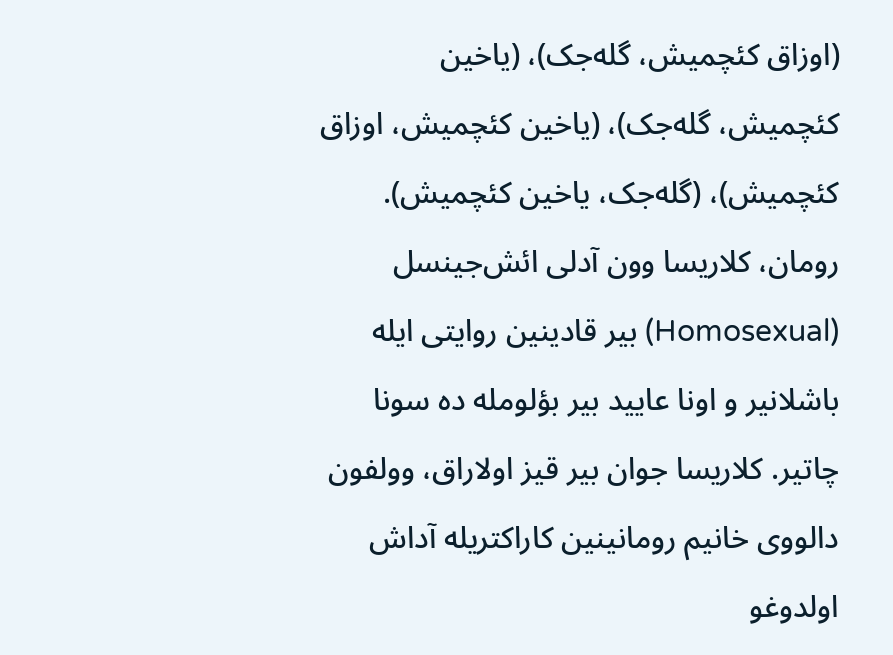(اوزاق کئچمیش، گله‌جک)، (یاخین کئچمیش، گله‌جک)، (یاخین کئچمیش، اوزاق کئچمیش)، (گله‌جک، یاخین کئچمیش).
رومان، کلاریسا وون‌ آدلی ائش‌جینسل (Homosexual) بیر قادینین روایتی ایله باشلانیر و اونا عایید بیر بؤلومله ده سونا چاتیر. کلاریسا جوان بیر قیز اولاراق، وولفون دالووی خانیم رومانینین کاراکتریله آداش اولدوغو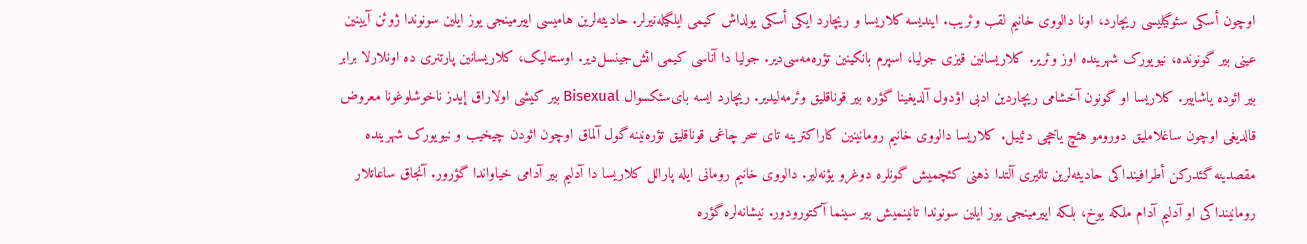اوچون أسکی سئوگیلیسی ریچارد، اونا دالووی خانیم لقب وئریب. ایندیسه کلاریسا و ریچارد ایکی أسکی یولداش کیمی ایلگیله‌نیرلر. حادیثه‌لرین هامیسی اییرمینجی یوز ایلین سونوندا ژوئن آیینین عینی بیر گونونده، نیویورک شهرینده اوز وئریر. کلاریسانین قیزی جولیا، اسپرم بانکینین تؤره‌مه‌سی‌دیر. جولیا دا آناسی کیمی ائش‌جینسل‌دیر. اوسته‌لیک، کلاریسانین پارتنری ده اونلارلا برابر بیر ائوده یاشاییر. کلاریسا او گونون آخشامی ریچاردین ادبی اؤدول آلدیغینا گؤره بیر قوناقلیق وئرمه‌لیدیر. ریچارد ایسه بای‌سئکسوال Bisexual بیر کیشی اولاراق إیدز ناخوشلوغونا معروض قالدیغی اوچون ساغلاملیق دورومو هئچ یاخچی دئییل. کلاریسا دالووی خانیم رومانینین کاراکترینه تای سحر چاغی قوناقلیق تؤره‌نینه گول آلماق اوچون ائودن چیخیب و نیویورک شهرینده مقصدینه گئدرکن أطرافینداکی حادیثه‌لرین تاثیری آلتدا ذهنی کئچمیش گونلره دوغرو یؤنه‌لیر. دالووی خانیم رومانی ایله پارالل کلاریسا دا آدلیم بیر آدامی خیاواندا گؤرور. آنجاق ساعاتلار رومانینداکی او آدلیم آدام ملکه‌ یوخ، بلکه اییرمینجی یوز ایلین سونوندا تانینمیش بیر سینما آکتورودور. نیشانه‌لره گؤره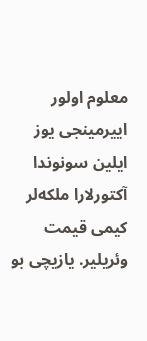معلوم اولور اییرمینجی یوز ایلین سونوندا آکتورلارا ملکه‌لر کیمی قیمت وئریلیر. یازیچی بو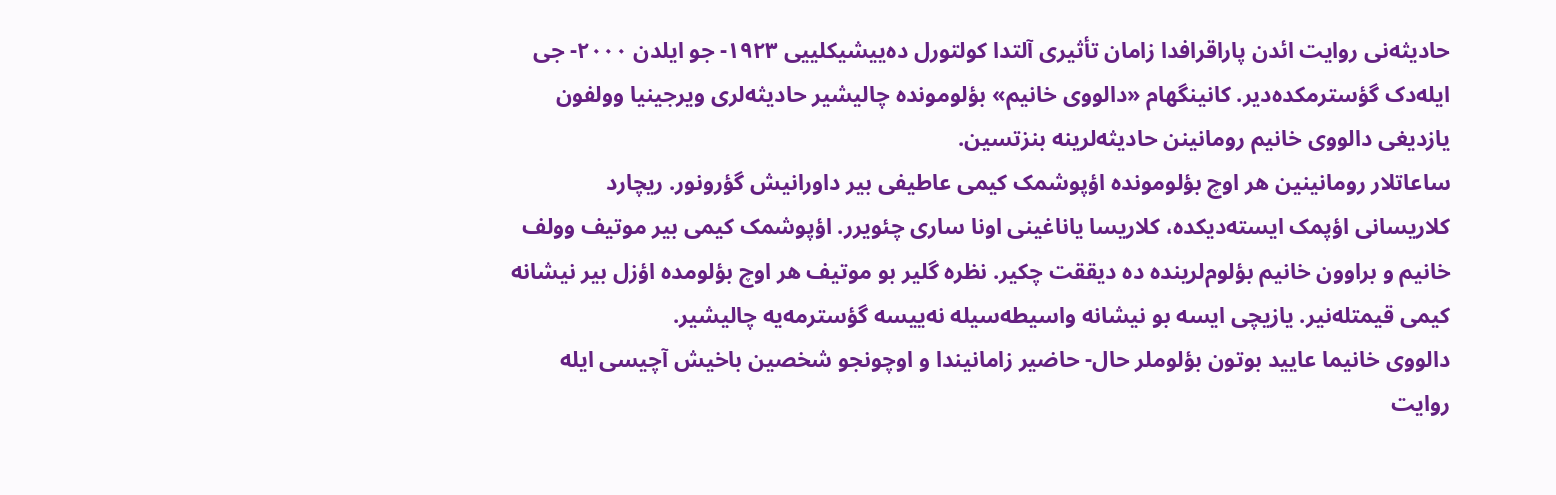حادیثه‌نی روایت ائدن پاراقرافدا زامان تأثیری آلتدا کولتورل ده‌ییشیکلییی ۱۹۲۳- جو ایلدن ۲۰۰۰- جی ایله‌دک گؤسترمکده‌دیر. کانینگهام «دالووی خانیم» بؤلومونده چالیشیر حادیثه‌لری ویرجینیا وولفون یازدیغی دالووی خانیم رومانینن حادیثه‌لرینه بنزتسین.
ساعاتلار رومانینین هر اوچ بؤلومونده اؤپوشمک کیمی عاطیفی بیر داورانیش گؤرونور. ریچارد کلاریسانی اؤپمک ایسته‌دیکده، کلاریسا یاناغینی اونا ساری چئویرر. اؤپوشمک کیمی بیر موتیف وولف خانیم و براوون خانیم بؤلوم‌لرینده ده دیققت چکیر. نظره گلیر بو موتیف هر اوچ بؤلومده اؤزل بیر نیشانه‌ کیمی ‌قیمتله‌نیر. یازیچی ایسه بو نیشانه واسیطه‌سیله نه‌ییسه گؤسترمه‌یه چالیشیر.
دالووی خانیما عایید بوتون بؤلوملر حال- حاضیر زامانیندا و اوچونجو شخصین باخیش آچیسی ایله روایت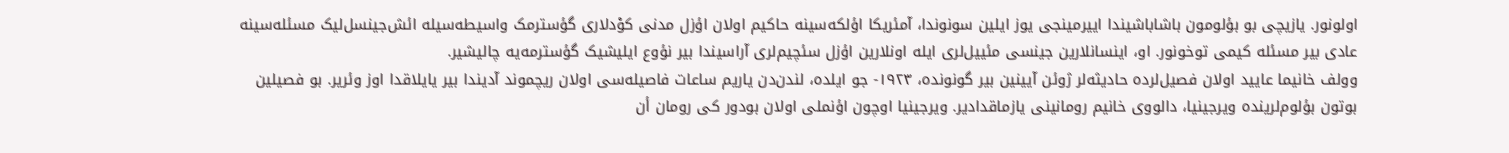اولونور. یازیچی بو بؤلومون باشاباشیندا اییرمینجی یوز ایلین سونوندا، آمئریکا اؤلکه‌سینه حاکیم اولان اؤزل مدنی کوْدلاری گؤسترمک واسیطه‌سیله ائش‌جینسل‌لیک مسئله‌سینه عادی بیر مسئله کیمی توخونور. او، اینسانلارین جینسی مئییل‌لری ایله اونلارین اؤزل سئچیم‌لری آراسیندا بیر نؤوع ایلیشیک گؤسترمه‌یه چالیشیر.
وولف خانیما عایید اولان فصیل‌لرده حادیثه‌لر ژوئن آیینین بیر گونونده، ۱۹۲۳- جو ایلده، لندن‌دن یاریم ساعات فاصیله‌سی اولان ریچموند آدیندا بیر یایلاقدا اوز وئریر. بو فصیلین بوتون بؤلوم‌لرینده ویرجینیا، دالووی خانیم رومانینی یازماقدادیر. ویرجینیا اوچون اؤنملی اولان بودور کی رومان أن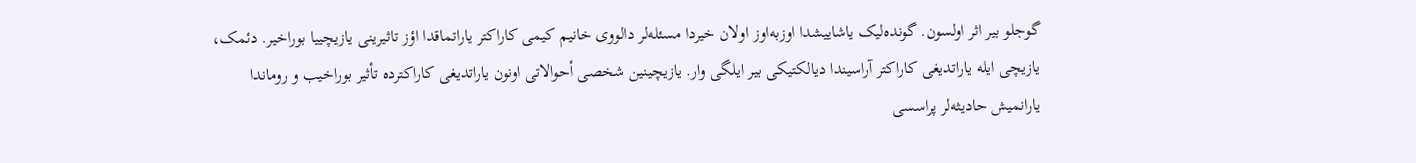گوجلو بیر اثر اولسون. گونده‌لیک یاشاییشدا اوزبه‌اوز اولان خیردا مسئله‌لر دالووی خانیم کیمی کاراکتر یاراتماقدا اؤز تاثیرینی یازیچییا بوراخیر. دئمک، یازیچی ایله یاراتدیغی کاراکتر آراسیندا دیالکتیکی بیر ایلگی وار. یازیچینین شخصی أحوالاتی اونون یاراتدیغی کاراکترده تأثیر بوراخیب و روماندا یارانمیش حادیثه‌لر پراسسی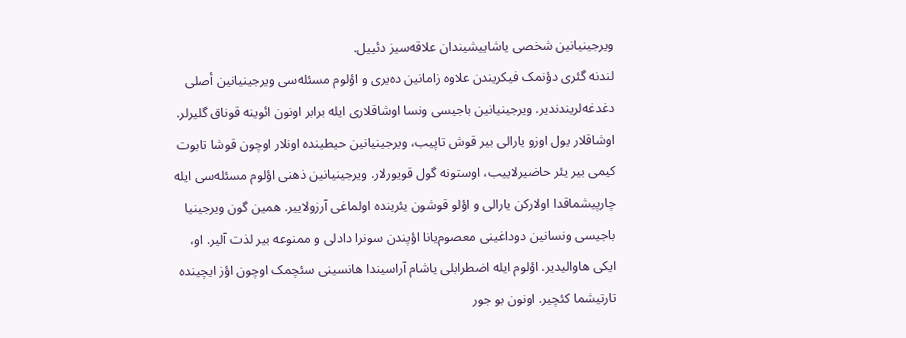ویرجینیانین شخصی یاشاییشیندان علاقه‌سیز دئییل.
لندنه گئری دؤنمک فیکریندن علاوه زامانین ده‌یری و اؤلوم مسئله‌سی ویرجینیانین أصلی دغدغه‌لریندندیر. ویرجینیانین باجیسی ونسا اوشاقلاری ایله برابر اونون ائوینه قوناق گلیرلر. اوشاقلار یول اوزو یارالی بیر قوش تاپیب، ویرجینیانین حیطینده اونلار اوچون قوشا تابوت کیمی بیر یئر حاضیرلاییب، اوستونه گول قویورلار. ویرجینیانین ذهنی اؤلوم مسئله‌سی ایله چارپیشماقدا اولارکن یارالی و اؤلو قوشون یئرینده اولماغی آرزولاییر. همین گون ویرجینیا باجیسی ونسانین دوداغینی معصوم‌یانا اؤپندن سونرا دادلی و ممنوعه بیر لذت آلیر. او، ایکی هاوالیدیر. اؤلوم ایله اضطرابلی یاشام آراسیندا هانسینی سئچمک اوچون اؤز ایچینده تارتیشما کئچیر. اونون بو جور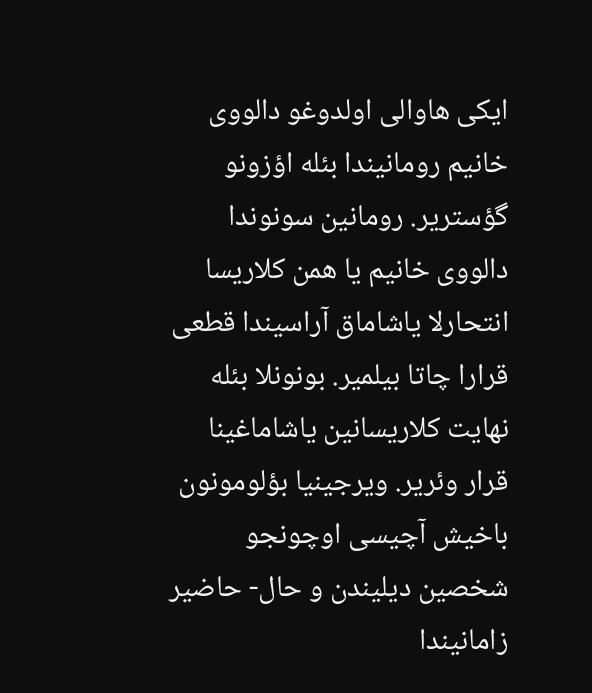ایکی هاوالی اولدوغو دالووی خانیم رومانیندا بئله اؤزونو گؤستریر. رومانین سونوندا دالووی خانیم یا همن کلاریسا انتحارلا یاشاماق آراسیندا قطعی قرارا چاتا بیلمیر. بونونلا بئله نهایت کلاریسانین یاشاماغینا قرار وئریر. ویرجینیا بؤلومونون باخیش آچیسی اوچونجو شخصین دیلیندن و حال- حاضیر زامانیندا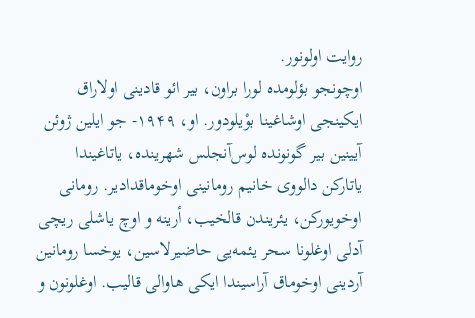روایت اولونور.
اوچونجو بؤلومده لورا براون، بیر ائو قادینی اولاراق ایکینجی اوشاغینا بوْیلودور. او، ۱۹۴۹- جو ایلین ژوئن آیینین بیر گونونده لوس‌آنجلس شهرینده، یاتاغیندا یاتارکن دالووی خانیم رومانینی اوخوماقدادیر. رومانی اوخویورکن، یئریندن قالخیب، أرینه و اوچ یاشلی ریچی آدلی اوغلونا سحر یئمه‌یی حاضیرلاسین، یوخسا رومانین آردینی اوخوماق آراسیندا ایکی هاوالی قالیب. اوغلونون و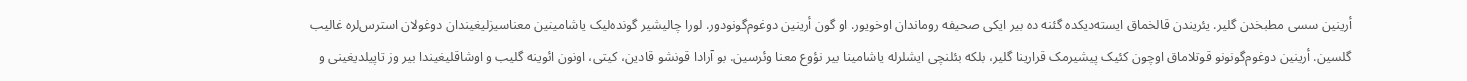أرینین سسی مطبخدن گلیر. یئریندن قالخماق ایسته‌دیکده گئنه ده بیر ایکی صحیفه روماندان اوخویور. او گون أرینین دوغوم‌گونودور. لورا چالیشیر گونده‌لیک یاشامینین معناسیزلیغیندان دوغولان استرس‌لره غالیب گلسین. أرینین دوغوم‌گونونو قوتلاماق اوچون کئیک پیشیرمک قرارینا گلیر، بلکه بئلنچی ایشلرله یاشامینا بیر نؤوع معنا وئرسین. بو آرادا قونشو قادین، کیتی، اونون ائوینه گلیب و اوشاقلیغیندا بیر وز تاپیلدیغینی و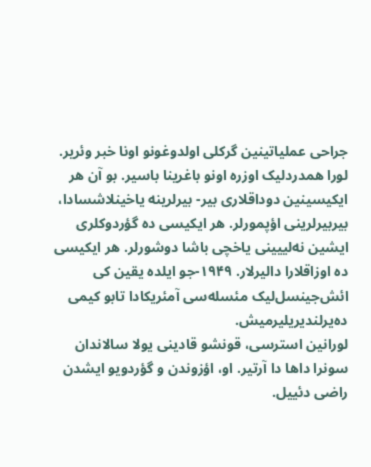جراحی عملیاتینین گرکلی اولدوغونو اونا خبر وئریر. لورا همدردلیک اوزره اونو باغرینا باسیر. بو آن هر ایکیسینین دوداقلاری بیر- بیرلرینه یاخینلاشسادا، بیربیرلرینی اؤپمورلر. هر ایکیسی ده گؤردوکلری ایشین نه‌لییینی یاخچی باشا دوشورلر. هر ایکیسی ده اوزاقلارا دالیرلار. ۱۹۴۹-جو ایلده یقین کی ائش‌جینسل‌لیک مئسله‌سی آمئریکادا تابو کیمی ده‌یرلندیریلیرمیش.
لورانین استرسی، قونشو قادینی یولا سالاندان سونرا داها دا آرتیر. او، اؤزوندن و گؤردویو ایشدن راضی دئییل.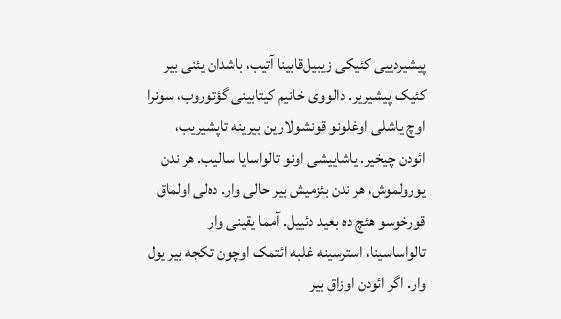پیشیردییی کئیکی زیبیل‌قابینا آتیب، باشدان یئنی بیر کئیک پیشیریر. دالووی خانیم کیتابینی گؤتوروب، سونرا اوچ یاشلی اوغلونو قونشولارین بیرینه تاپشیریب، ائودن چیخیر. یاشاییشی اونو تالواسایا سالیب. هر ندن یورولموش، هر ندن بئزمیش بیر حالی وار. ده‌لی اولماق قورخوسو هئچ ده بعید دئییل. آمما یقینی وار تالواساسینا، استرسینه غلبه ائتمک اوچون تکجه بیر یول وار. اگر ائودن اوزاق بیر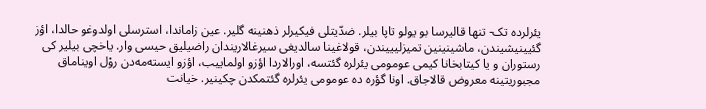یئرلرده تک- تنها قالیرسا بو یولو تاپا بیلر. ضدّیتلی فیکیرلر ذهنینه گلیر. عین زاماندا، استرسلی ‌اولدوغو حالدا، اؤز گئیینیشیندن، ماشینینین تمیزلیییندن، قولاغینا سالدیغی سیرغالاریندان راضیلیق حیسی وار. یاخچی بیلیر کی رستوران و یا کیتابخانا کیمی عومومی یئرلره گئتسه، اورالاردا اؤزو اولماییب، اؤزو ایسته‌مه‌دن روْل اویناماق مجبوریتینه معروض قالاجاق. اونا گؤره ده عومومی یئرلره گئتمکدن چکینیر. خیانت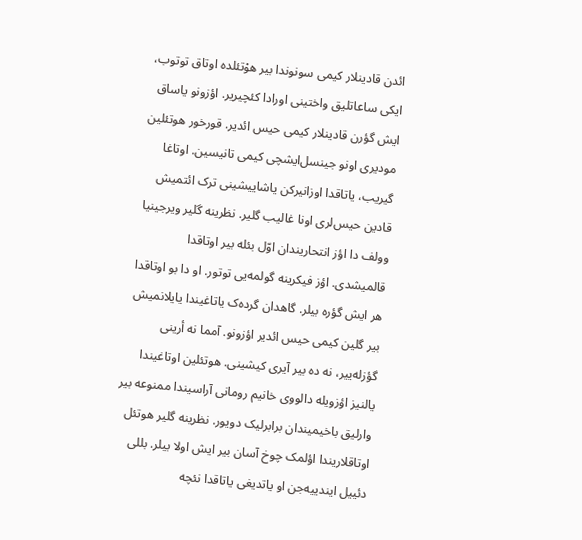ائدن قادینلار کیمی سونوندا بیر هوْتئلده اوتاق توتوب، ایکی ساعاتلیق واختینی اورادا کئچیریر. اؤزونو یاساق ایش گؤرن قادینلار کیمی حیس ائدیر. قورخور هوتئلین مودیری اونو جینسل‌ایشچی کیمی تانیسین. اوتاغا گیریب، یاتاقدا اوزانیرکن یاشاییشینی ترک ائتمیش قادین حیس‌لری اونا غالیب گلیر. نظرینه گلیر ویرجینیا وولف دا اؤز انتحاریندان اوّل بئله بیر اوتاقدا قالمیشدی. اؤز فیکرینه گولمه‌یی توتور. او دا بو اوتاقدا هر ایش گؤره بیلر. گاهدان گرده‌ک یاتاغیندا یایلانمیش بیر گلین کیمی حیس ائدیر اؤزونو. آمما نه أرینی گؤزله‌ییر، نه ده بیر آیری کیشینی. هوتئلین اوتاغیندا یالنیز اؤزویله دالووی خانیم رومانی آراسیندا ممنوعه بیر وارلیق باخیمیندان برابرلیک دویور. نظرینه گلیر هوتئل اوتاقلاریندا اؤلمک چوخ آسان بیر ایش اولا بیلر. بللی دئییل ایندییه‌جن او یاتدیغی یاتاقدا نئچه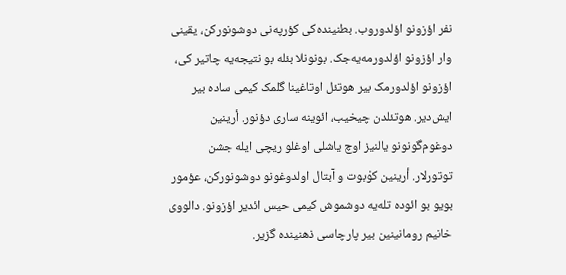نفر اؤزونو اؤلدوروب. بطنینده‌کی کؤرپه‌نی دوشونورکن، یقینی وار اؤزونو اؤلدورمه‌یه‌جک. بونونلا بئله بو نتیجه‌یه چاتیر کی، اؤزونو اؤلدورمک بیر هوتئل اوتاغینا گلمک کیمی ساده بیر ایش‌دیر. هوتئلدن چیخیب، ائوینه ساری دؤنور. أرینین دوغوم‌گونونو یالنیز اوچ یاشلی اوغلو ریچی ایله جشن توتورلار. أرینین کوْبوت و آبتال اولدوغونو دوشونورکن، عؤمور بویو بو ائوده تله‌یه دوشموش کیمی حیس ائدیر اؤزونو. دالووی خانیم رومانینین بیر پارچاسی ذهنینده گزیر.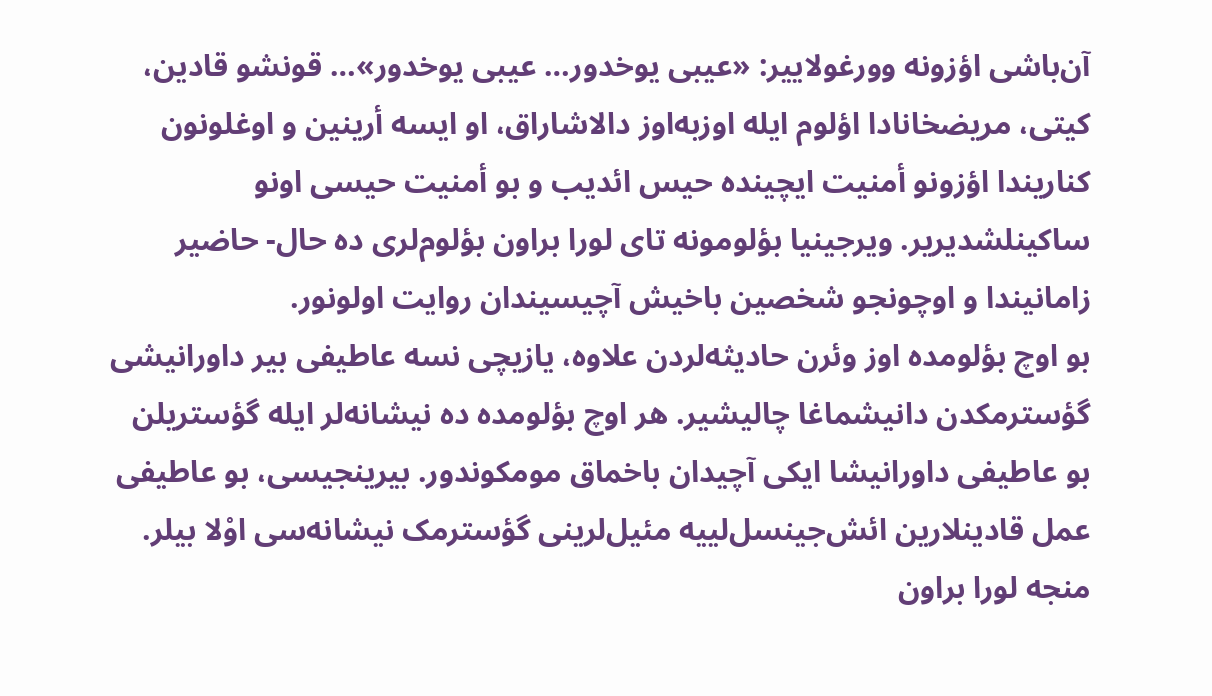آن‌باشی اؤزونه وورغولاییر: «عیبی یوخدور… عیبی یوخدور»… قونشو قادین، کیتی، مریضخانادا اؤلوم ایله اوزبه‌اوز دالاشاراق، او ایسه أرینین و اوغلونون کناریندا اؤزونو أمنیت ایچینده حیس ائدیب و بو أمنیت حیسی اونو ساکینلشدیریر. ویرجینیا بؤلومونه تای لورا براون بؤلوم‌لری ده حال- حاضیر زامانیندا و اوچونجو شخصین باخیش آچیسیندان روایت اولونور.
بو اوچ بؤلومده اوز وئرن حادیثه‌لردن علاوه، یازیچی نسه عاطیفی بیر داورانیشی گؤسترمکدن دانیشماغا چالیشیر. هر اوچ بؤلومده ده نیشانه‌لر ایله گؤستریلن بو عاطیفی داورانیشا ایکی آچیدان باخماق مومکوندور. بیرینجیسی، بو عاطیفی عمل قادینلارین ائش‌جینسل‌لییه مئیل‌لرینی گؤسترمک نیشانه‌سی اوْلا بیلر. منجه لورا براون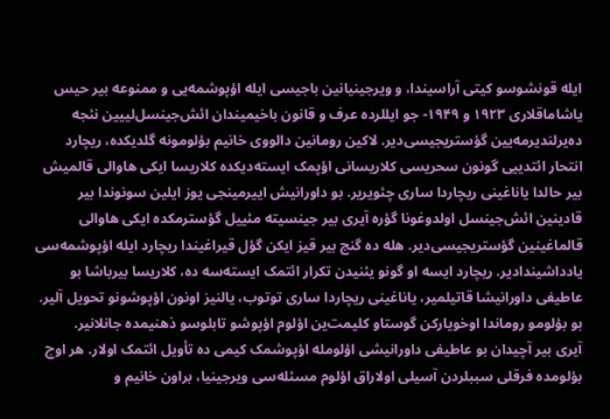ایله قونشوسو کیتی آراسیندا، و ویرجینیانین باجیسی ایله اؤپوشمه‌یی و ممنوعه بیر حیس یاشاماقلاری ۱۹۲۳ و ۱۹۴۹- جو ایللرده عرف و قانون باخیمیندان ائش‌جینسل‌لییین نئجه ده‌یرلندیرمه‌یین گؤستریجیسی‌دیر. لاکین رومانین دالووی خانیم بؤلومونه گلدیکده، ریچارد انتحار ائتدییی گونون سحریسی کلاریسانی اؤپمک ایسته‌دیکده کلاریسا ایکی هاوالی قالمیش بیر حالدا یاناغینی ریچاردا ساری چئویریر. بو داورانیش اییرمینجی یوز ایلین سونوندا بیر قادینین ائش‌جینسل اولدوغونا گؤره آیری بیر جینسیته مئییل گؤسترمکده ایکی هاوالی قالماغینین گؤستریجیسی‌دیر. هله ده گنج بیر قیز ایکن گؤل قیراغیندا ریچارد ایله اؤپوشمه‌سی یادداشیندادیر. ریچارد ایسه او گونو یئنیدن تکرار ائتمک ایسته‌سه ده، کلاریسا بیرباشا بو عاطیفی داورانیشا قاتیلمیر، یاناغینی ریچاردا ساری توتوب، یالنیز اونون اؤپوشونو تحویل آلیر. بو بؤلومو روماندا اوخویارکن گوستاو کلیمت‌ین اؤلوم اؤپوشو تابلوسو ذهنیمده جانلانیر.
آیری بیر آچیدان بو عاطیفی داورانیشی اؤلومله اؤپوشمک کیمی ده تأویل ائتمک اولار. هر اوچ بؤلومده فرقلی سببلردن آسیلی اولاراق اؤلوم مسئله‌سی ویرجینیا، براون خانیم و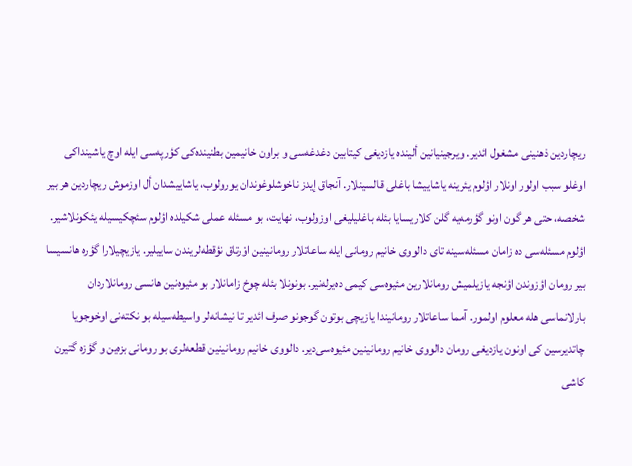ریچاردین ذهنینی مشغول ائدیر. ویرجینیانین ألینده یازدیغی کیتابین دغدغه‌سی و براون خانیمین بطنینده‌کی کؤرپه‌سی ایله اوچ یاشینداکی اوغلو سبب اولور اونلار اؤلوم یئرینه یاشاییشا باغلی قالسینلار. آنجاق إیدز ناخوشلوغوندان یورولوب، یاشاییشدان أل اوزموش ریچاردین هر بیر شخصه، حتی هر گون اونو گؤرمه‌یه گلن کلاریسایا بئله باغلیلیغی اوزولوب، نهایت، بو مسئله‌ عملی شکیلده اؤلوم سئچکیسیله یئکونلاشیر.
اؤلوم مسئله‌سی ده زامان مسئله‌سینه تای دالووی خانیم رومانی ایله ساعاتلار رومانینین اوْرتاق نؤقطه‌لریندن ساییلیر. یازیچیلارا گؤره هانسیسا بیر رومان اؤزوندن اؤنجه یازیلمیش رومانلارین مئیوه‌سی کیمی ده‌یرله‌نیر. بونونلا بئله چوخ زامانلار بو مئیوه‌نین هانسی رومانلاردان بارلانماسی هله معلوم اولمور. آمما ساعاتلار رومانیندا یازیچی بوتون گوجونو صرف ائدیر تا نیشانه‌لر واسیطه‌سیله بو نکته‌نی اوخوجویا چاتدیرسین کی اونون یازدیغی رومان دالووی خانیم رومانینین مئیوه‌سی‌دیر. دالووی خانیم رومانینین قطعه‌لری بو رومانی بزه‌ین و گؤزه گتیرن کاشی‌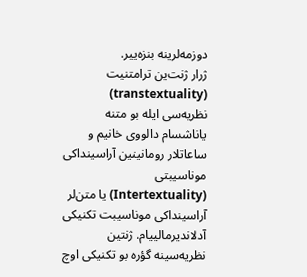دوزمه‌لرینه بنزه‌ییر.
ژرار ژنت‌ین ترامتنیت (transtextuality) نظریه‌سی ایله بو متنه یاناشسام دالووی خانیم و ساعاتلار رومانینین آراسینداکی موناسیبتی (Intertextuality) یا متن‌لر آراسینداکی موناسیبت تکنیکی آدلاندیرمالییام. ژنتین نظریه‌سینه گؤره بو تکنیکی اوچ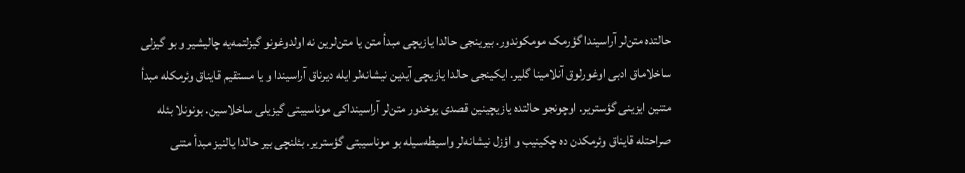حالتده متن‌لر آراسیندا گؤرمک مومکوندور. بیرینجی حالدا یازیچی مبدأ متن یا متن‌لرین نه اولدوغونو گیزلتمه‌یه چالیشیر و بو گیزلی ساخلاماق ادبی اوغورلوق آنلامینا گلیر. ایکینجی حالدا یازیچی آیدین نیشانه‌لر ایله دیرناق آراسیندا و یا مستقیم قایناق وئرمکله مبدأ متنین ایزینی گؤستریر. اوچونجو حالتده یازیچینین قصدی یوخدور متن‌لر آراسینداکی موناسیبتی گیزیلی ساخلاسین. بونونلا بئله صراحتله قایناق وئرمکدن ده چکینیب و اؤزل نیشانه‌لر واسیطه‌سیله بو موناسیبتی گؤستریر. بئلنچی بیر حالدا یالنیز مبدأ متنی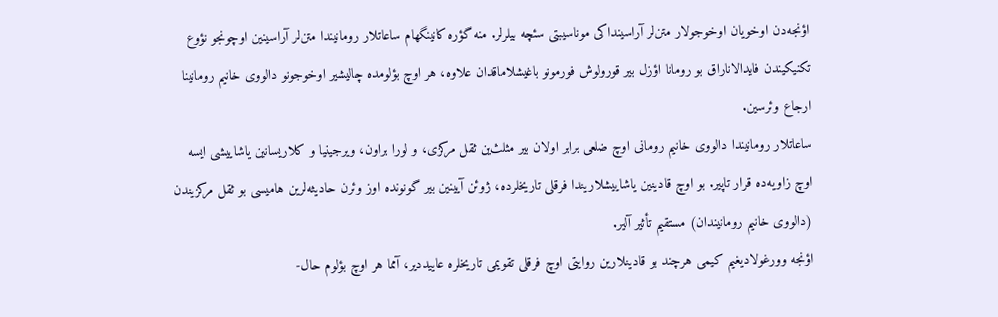اؤنجه‌دن اوخویان اوخوجولار متن‌لر آراسینداکی موناسیبتی سئچه بیلرلر. منه گؤره کانینگهام ساعاتلار رومانیندا متن‌لر آراسینین اوچونجو نؤوع تکنیکیندن فایدالاناراق بو رومانا اؤزل بیر قورولوش فورمونو باغیشلاماقدان علاوه، هر اوچ بؤلومده چالیشیر اوخوجونو دالووی خانیم رومانینا ارجاع وئرسین.
ساعاتلار رومانیندا دالووی خانیم رومانی اوچ ضلعی برابر اولان بیر مثلث‌ین ثقل مرکزی، و لورا براون، ویرجینیا و کلاریسانین یاشاییشی ایسه اوچ زاویه‌‌ده قرار تاپیر. بو اوچ قادینین یاشاییشلاریندا فرقلی تاریخلرده، ژوئن آیینین بیر گونونده اوز وئرن حادیثه‌لرین هامیسی بو ثقل مرکزیندن (دالووی خانیم روما‌نیندان) مستقیم تأثیر آلیر.
اؤنجه‌ وورغولادیغیم کیمی هرچند بو قادینلارین روایتی اوچ فرقلی تقویمی تاریخلره عاییددیر، آمما هر اوچ بؤلوم حال-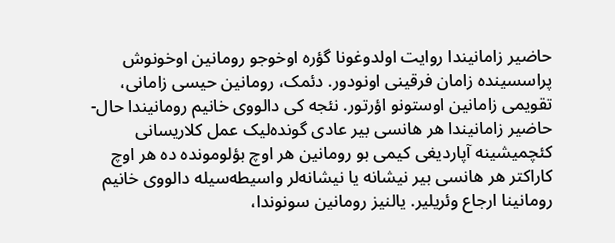حاضیر زامانیندا روایت اولدوغونا گؤره اوخوجو رومانین اوخونوش پراسسینده زامان فرقینی اونودور. دئمک، رومانین حیسی زامانی، تقویمی زامانین اوستونو اؤرتور. نئجه کی دالووی خانیم رومانیندا حال- حاضیر زامانیندا هر هانسی بیر عادی گونده‌لیک عمل کلاریسانی کئچمیشینه آپاردیغی کیمی بو رومانین هر اوچ بؤلومونده ده هر اوچ کاراکتر هر هانسی بیر نیشانه یا نیشانه‌لر واسیطه‌سیله دالووی خانیم رومانینا ارجاع وئریلیر. یالنیز رومانین سونوندا،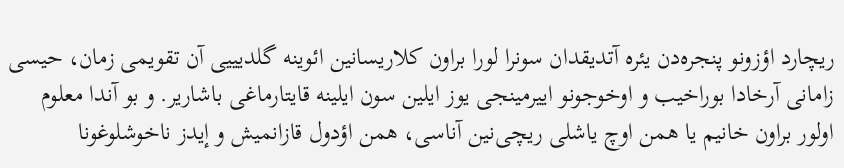ریچارد اؤزونو پنجره‌دن یئره آتدیقدان سونرا لورا براون کلاریسانین ائوینه گلدیییی آن تقویمی زمان، حیسی زامانی آرخادا بوراخیب و اوخوجونو اییرمینجی یوز ایلین سون ایلینه قایتارماغی باشاریر. و بو آندا معلوم اولور براون خانیم یا همن اوچ یاشلی ریچی‌نین آناسی، همن اؤدول قازانمیش و إیدز ناخوشلوغونا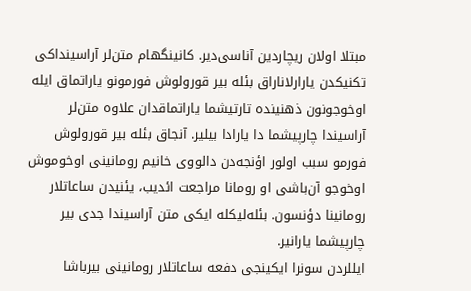مبتلا اولان ریچاردین آناسی‌دیر. کانینگهام متن‌لر آراسینداکی تکنیکدن یارارلاناراق بئله بیر قورولوش فورمونو یاراتماق ایله اوخوجونون ذهنینده تارتیشما یاراتماقدان علاوه متن‌لر آراسیندا چارپیشما دا یارادا بیلیر. آنجاق بئله بیر قورولوش فورمو سبب اولور اؤنجه‌دن دالووی خانیم رومانینی اوخوموش اوخوجو آن‌باشی او رومانا مراجعت ائدیب، یئنیدن ساعاتلار رومانینا دؤنسون. بئله‌لیکله ایکی متن آراسیندا جدی بیر چارپیشما یارانیر.
ایللردن سونرا ایکینجی د‌فعه ساعاتلار رومانینی بیرباشا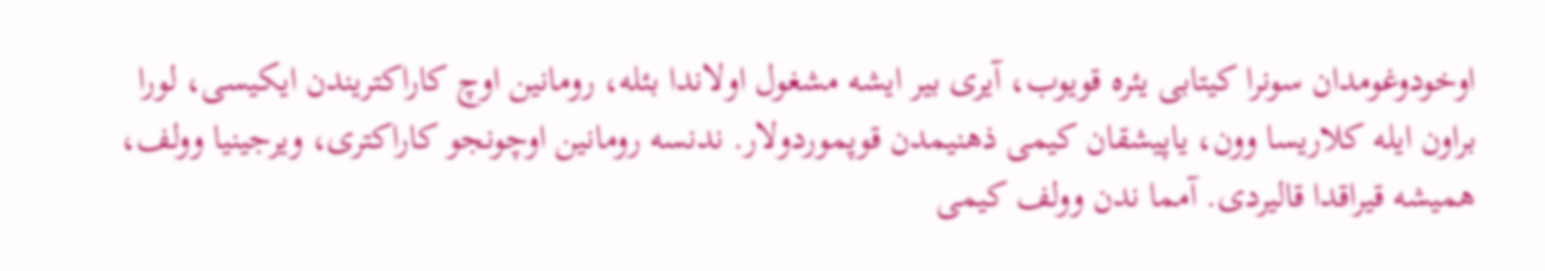اوخودوغومدان سونرا کیتابی یئره قویوب، آیری بیر ایشه مشغول اولاندا بئله، رومانین اوچ کاراکتریندن ایکیسی، لورا براون ایله کلاریسا وون، یاپیشقان کیمی ذهنیمدن قوپموردولار. ندنسه رومانین اوچونجو کاراکتری، ویرجینیا وولف، همیشه قیراقدا قالیردی. آمما ندن وولف کیمی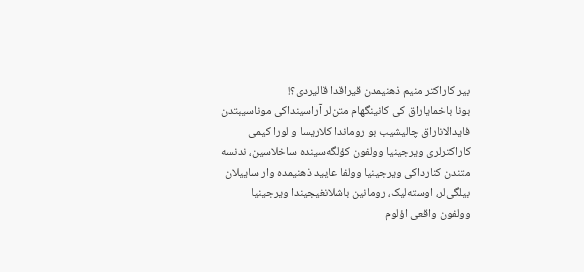بیر کاراکتر منیم ذهنیمدن قیراقدا قالیردی؟!
بونا باخمایاراق کی کانینگهام متن‌لر آراسینداکی موناسیبتدن فایدالاناراق چالیشیب بو روماندا کلاریسا و لورا کیمی کاراکترلری ویرجینیا وولفون کؤلگه‌سینده ساخلاسین، ندنسه متندن کنارداکی ویرجینیا وولفا عایید ذهنیمده وار ساییلان بیلگی‌لر، اوسته‌لیک، رومانین باشلانغیجیندا ویرجینیا وولفون واقعی اؤلوم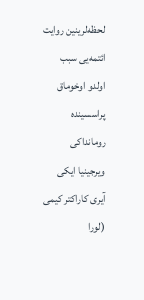لحظه‌لرینین روایت ائتمه‌یی سبب اولدو اوخوماق پراسسینده رومانداکی ویرجینیا ایکی آیری کاراکتر کیمی (لورا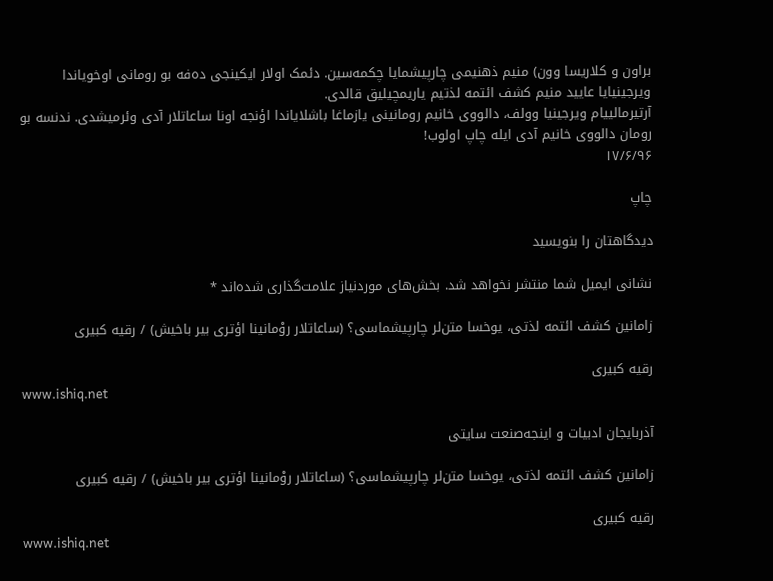براون و کلاریسا وون) منیم ذهنیمی چارپیشمایا چکمه‌سین. دئمک اولار ایکینجی ده‌فه بو رومانی اوخویاندا ویرجینیایا عایید منیم کشف ائتمه لذتیم یاریمچیلیق قالدی.
آرتیرمالییام ویرجینیا وولف، دالووی خانیم رومانینی یازماغا باشلایاندا اؤنجه اونا ساعاتلار آدی وئرمیشدی. ندنسه بو رومان دالووی خانیم آدی ایله چاپ اولوب!
۱۷/۶/۹۶

چاپ

دیدگاهتان را بنویسید

نشانی ایمیل شما منتشر نخواهد شد. بخش‌های موردنیاز علامت‌گذاری شده‌اند *

زامانین کشف ائتمه لذتی، یوخسا متن‌لر چارپیشماسی؟ (ساعاتلار روْمانینا اؤتری بیر باخیش) / رقیه کبیری

رقیه کبیری
www.ishiq.net

آذربایجان ادبیات و اینجه‌صنعت سایتی

زامانین کشف ائتمه لذتی، یوخسا متن‌لر چارپیشماسی؟ (ساعاتلار روْمانینا اؤتری بیر باخیش) / رقیه کبیری

رقیه کبیری
www.ishiq.net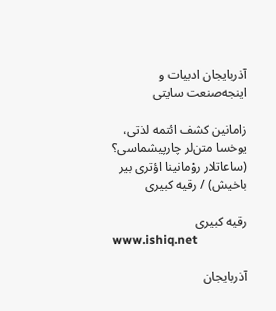آذربایجان ادبیات و اینجه‌صنعت سایتی

زامانین کشف ائتمه لذتی، یوخسا متن‌لر چارپیشماسی؟ (ساعاتلار روْمانینا اؤتری بیر باخیش) / رقیه کبیری

رقیه کبیری
www.ishiq.net

آذربایجان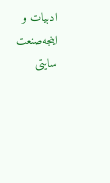ادبیات و اینجه‌صنعت سایتی